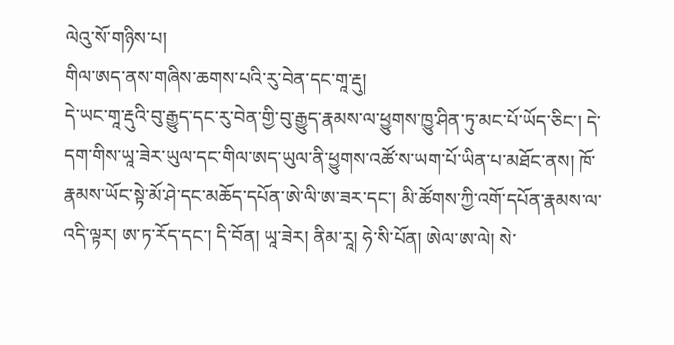ལེའུ་སོ་གཉིས་པ།
གིལ་ཨད་ནས་གཞིས་ཆགས་པའི་རུ་བེན་དང་གཱ་རྡུ།
དེ་ཡང་གཱ་རྡུའི་བུ་རྒྱུད་དང་རུ་བེན་གྱི་བུ་རྒྱུད་རྣམས་ལ་ཕྱུགས་ཁྱུ་ཤིན་ཏུ་མང་པོ་ཡོད་ཅིང་། དེ་དག་གིས་ཡཱ་ཟེར་ཡུལ་དང་གིལ་ཨད་ཡུལ་ནི་ཕྱུགས་འཚོ་ས་ཡག་པོ་ཡིན་པ་མཐོང་ནས། ཁོ་རྣམས་ཡོང་སྟེ་མོ་ཤེ་དང་མཆོད་དཔོན་ཨེ་ལི་ཨ་ཟར་དང་། མི་ཚོགས་ཀྱི་འགོ་དཔོན་རྣམས་ལ་འདི་ལྟར། ཨ་ཏ་རོད་དང་། དི་བོན། ཡཱ་ཟེར། ནིམ་རཱ། ཧེ་སི་པོན། ཨེལ་ཨ་ལེ། སེ་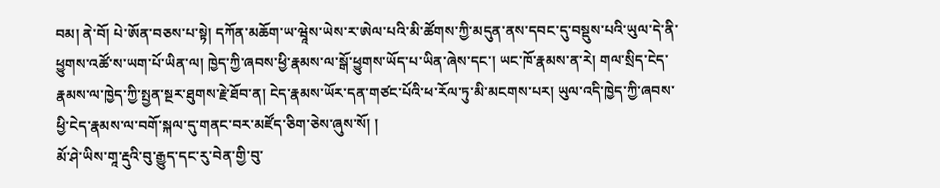བམ། ནེ་བོ། པེ་ཨོན་བཅས་པ་སྟེ། དཀོན་མཆོག་ཡ་ཝཱེས་ཡེས་ར་ཨེལ་པའི་མི་ཚོགས་ཀྱི་མདུན་ནས་དབང་དུ་བསྡུས་པའི་ཡུལ་དེ་ནི་ཕྱུགས་འཚོ་ས་ཡག་པོ་ཡིན་ལ། ཁྱེད་ཀྱི་ཞབས་ཕྱི་རྣམས་ལ་སྒོ་ཕྱུགས་ཡོད་པ་ཡིན་ཞེས་དང་། ཡང་ཁོ་རྣམས་ན་རེ། གལ་སྲིད་ངེད་རྣམས་ལ་ཁྱེད་ཀྱི་སྤྱན་སྔར་ཐུགས་རྗེ་ཐོབ་ན། ངེད་རྣམས་ཡོར་དན་གཙང་པོའི་ཕ་རོལ་ཏུ་མི་མངགས་པར། ཡུལ་འདི་ཁྱེད་ཀྱི་ཞབས་ཕྱི་ངེད་རྣམས་ལ་བགོ་སྐལ་དུ་གནང་བར་མཛོད་ཅིག་ཅེས་ཞུས་སོ། །
མོ་ཤེ་ཡིས་གཱ་རྡུའི་བུ་རྒྱུད་དང་རུ་བེན་གྱི་བུ་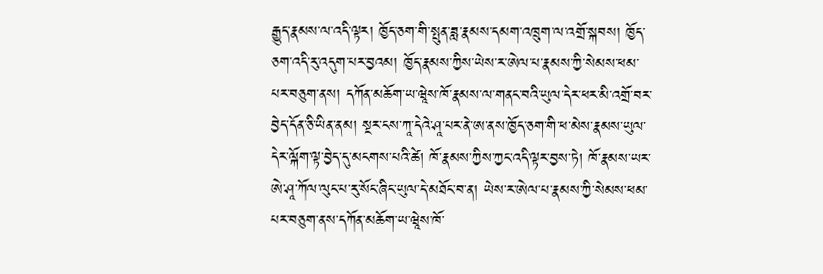རྒྱུད་རྣམས་ལ་འདི་ལྟར། ཁྱོད་ཅག་གི་སྤུན་ཟླ་རྣམས་དམག་འཁྲུག་ལ་འགྲོ་སྐབས། ཁྱོད་ཅག་འདི་རུ་འདུག་པར་བྱའམ། ཁྱོད་རྣམས་ཀྱིས་ཡེས་ར་ཨེལ་པ་རྣམས་ཀྱི་སེམས་ཕམ་པར་བཅུག་ནས། དཀོན་མཆོག་ཡ་ཝཱེས་ཁོ་རྣམས་ལ་གནང་བའི་ཡུལ་དེར་ཕར་མི་འགྲོ་བར་བྱེད་དོན་ཅི་ཡིན་ནམ། སྔར་ངས་ཀཱ་དེའེ་ཤཱ་པར་ནེ་ཨ་ནས་ཁྱོད་ཅག་གི་ཕ་མེས་རྣམས་ཡུལ་དེར་ལྐོག་ལྟ་བྱེད་དུ་མངགས་པའི་ཚེ། ཁོ་རྣམས་ཀྱིས་ཀྱང་འདི་ལྟར་བྱས་ཏེ། ཁོ་རྣམས་ཡར་ཨེ་ཤཱ་ཀོལ་ལུང་པ་རུ་སོང་ཞིང་ཡུལ་དེ་མཐོང་བ་ན། ཡེས་ར་ཨེལ་པ་རྣམས་ཀྱི་སེམས་ཕམ་པར་བཅུག་ནས་དཀོན་མཆོག་ཡ་ཝཱེས་ཁོ་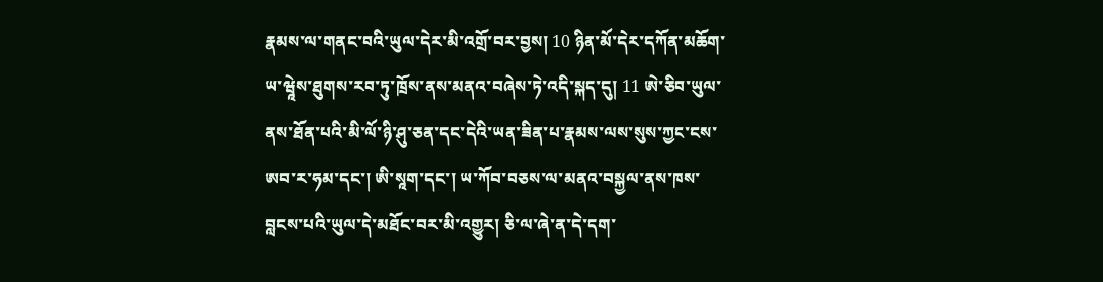རྣམས་ལ་གནང་བའི་ཡུལ་དེར་མི་འགྲོ་བར་བྱས། 10 ཉིན་མོ་དེར་དཀོན་མཆོག་ཡ་ཝཱེས་ཐུགས་རབ་ཏུ་ཁྲོས་ནས་མནའ་བཞེས་ཏེ་འདི་སྐད་དུ། 11 ཨེ་ཅིབ་ཡུལ་ནས་ཐོན་པའི་མི་ལོ་ཉི་ཤུ་ཅན་དང་དེའི་ཡན་ཟིན་པ་རྣམས་ལས་སུས་ཀྱང་ངས་ཨབ་ར་ཧམ་དང་། ཨི་སཱག་དང་། ཡ་ཀོབ་བཅས་ལ་མནའ་བསྐྱལ་ནས་ཁས་བླངས་པའི་ཡུལ་དེ་མཐོང་བར་མི་འགྱུར། ཅི་ལ་ཞེ་ན་དེ་དག་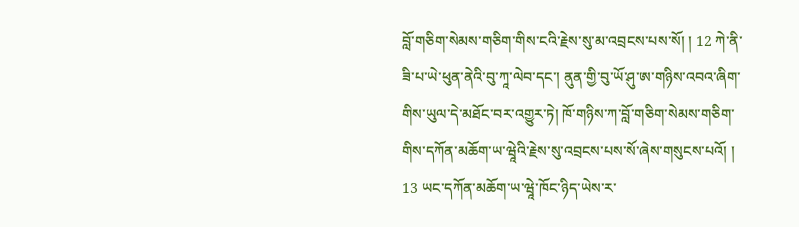བློ་གཅིག་སེམས་གཅིག་གིས་ངའི་རྗེས་སུ་མ་འབྲངས་པས་སོ། ། 12 ཀེ་ནི་ཟི་པ་ཡེ་ཕུན་ནེའི་བུ་ཀཱ་ལེབ་དང་། ནུན་གྱི་བུ་ཡོ་ཤུ་ཨ་གཉིས་འབའ་ཞིག་གིས་ཡུལ་དེ་མཐོང་བར་འགྱུར་ཏེ། ཁོ་གཉིས་ཀ་བློ་གཅིག་སེམས་གཅིག་གིས་དཀོན་མཆོག་ཡ་ཝཱེའི་རྗེས་སུ་འབྲངས་པས་སོ་ཞེས་གསུངས་པའོ། ། 13 ཡང་དཀོན་མཆོག་ཡ་ཝཱེ་ཁོང་ཉིད་ཡེས་ར་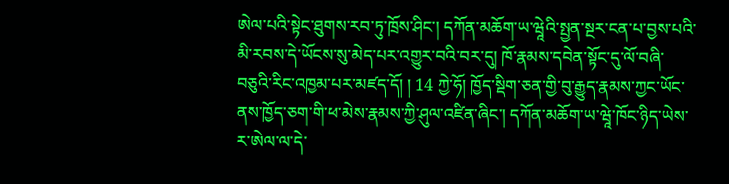ཨེལ་པའི་སྟེང་ཐུགས་རབ་ཏུ་ཁྲོས་ཤིང་། དཀོན་མཆོག་ཡ་ཝཱེའི་སྤྱན་སྔར་ངན་པ་བྱས་པའི་མི་རབས་དེ་ཡོངས་སུ་མེད་པར་འགྱུར་བའི་བར་དུ། ཁོ་རྣམས་དབེན་སྟོང་དུ་ལོ་བཞི་བཅུའི་རིང་འཁྱམ་པར་མཛད་དོ། ། 14 ཀྱེ་ཧོ། ཁྱོད་སྡིག་ཅན་གྱི་བུ་རྒྱུད་རྣམས་ཀྱང་ཡོང་ནས་ཁྱོད་ཅག་གི་ཕ་མེས་རྣམས་ཀྱི་ཤུལ་འཛིན་ཞིང་། དཀོན་མཆོག་ཡ་ཝཱེ་ཁོང་ཉིད་ཡེས་ར་ཨེལ་ལ་དེ་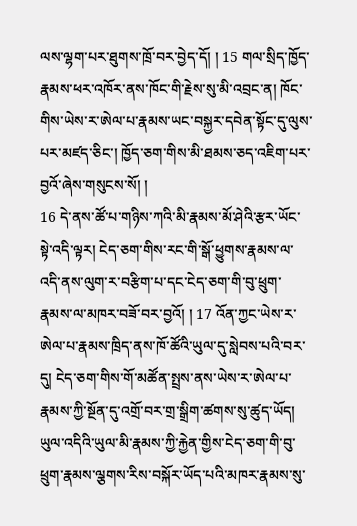ལས་ལྷག་པར་ཐུགས་ཁྲོ་བར་བྱེད་དོ། ། 15 གལ་སྲིད་ཁྱོད་རྣམས་ཕར་འཁོར་ནས་ཁོང་གི་རྗེས་སུ་མི་འབྲང་ན། ཁོང་གིས་ཡེས་ར་ཨེལ་པ་རྣམས་ཡང་བསྐྱར་དབེན་སྟོང་དུ་ལུས་པར་མཛད་ཅིང་། ཁྱོད་ཅག་གིས་མི་ཐམས་ཅད་འཇིག་པར་བྱའོ་ཞེས་གསུངས་སོ། །
16 དེ་ནས་ཚོ་པ་གཉིས་ཀའི་མི་རྣམས་མོ་ཤེའི་རྩར་ཡོང་སྟེ་འདི་ལྟར། ངེད་ཅག་གིས་རང་གི་སྒོ་ཕྱུགས་རྣམས་ལ་འདི་ནས་ལུག་ར་བརྩིག་པ་དང་ངེད་ཅག་གི་བུ་ཕྲུག་རྣམས་ལ་མཁར་བཟོ་བར་བྱའོ། ། 17 འོན་ཀྱང་ཡེས་ར་ཨེལ་པ་རྣམས་ཁྲིད་ནས་ཁོ་ཚོའི་ཡུལ་དུ་སླེབས་པའི་བར་དུ། ངེད་ཅག་གིས་གོ་མཚོན་སྤྲས་ནས་ཡེས་ར་ཨེལ་པ་རྣམས་ཀྱི་སྔོན་དུ་འགྲོ་བར་གྲ་སྒྲིག་ཚགས་སུ་ཚུད་ཡོད། ཡུལ་འདིའི་ཡུལ་མི་རྣམས་ཀྱི་རྐྱེན་གྱིས་ངེད་ཅག་གི་བུ་ཕྲུག་རྣམས་ལྕགས་རིས་བསྐོར་ཡོད་པའི་མཁར་རྣམས་སུ་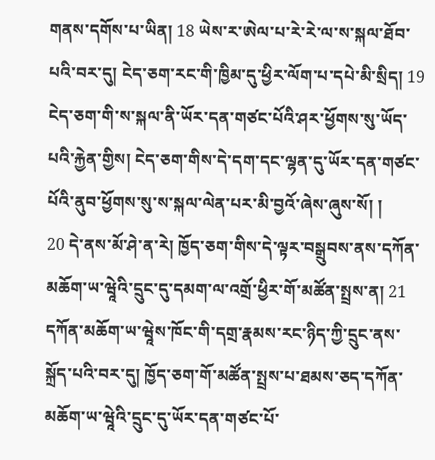གནས་དགོས་པ་ཡིན། 18 ཡེས་ར་ཨེལ་པ་རེ་རེ་ལ་ས་སྐལ་ཐོབ་པའི་བར་དུ། ངེད་ཅག་རང་གི་ཁྱིམ་དུ་ཕྱིར་ལོག་པ་དཔེ་མི་སྲིད། 19 ངེད་ཅག་གི་ས་སྐལ་ནི་ཡོར་དན་གཙང་པོའི་ཤར་ཕྱོགས་སུ་ཡོད་པའི་རྐྱེན་གྱིས། ངེད་ཅག་གིས་དེ་དག་དང་ལྷན་དུ་ཡོར་དན་གཙང་པོའི་ནུབ་ཕྱོགས་སུ་ས་སྐལ་ལེན་པར་མི་བྱའོ་ཞེས་ཞུས་སོ། །
20 དེ་ནས་མོ་ཤེ་ན་རེ། ཁྱོད་ཅག་གིས་དེ་ལྟར་བསྒྲུབས་ནས་དཀོན་མཆོག་ཡ་ཝཱེའི་དྲུང་དུ་དམག་ལ་འགྲོ་ཕྱིར་གོ་མཚོན་སྤྲས་ན། 21 དཀོན་མཆོག་ཡ་ཝཱེས་ཁོང་གི་དགྲ་རྣམས་རང་ཉིད་ཀྱི་དྲུང་ནས་སྐྲོད་པའི་བར་དུ། ཁྱོད་ཅག་གོ་མཚོན་སྤྲས་པ་ཐམས་ཅད་དཀོན་མཆོག་ཡ་ཝཱེའི་དྲུང་དུ་ཡོར་དན་གཙང་པོ་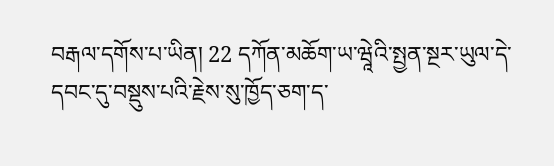བརྒལ་དགོས་པ་ཡིན། 22 དཀོན་མཆོག་ཡ་ཝཱེའི་སྤྱན་སྔར་ཡུལ་དེ་དབང་དུ་བསྡུས་པའི་རྗེས་སུ་ཁྱོད་ཅག་ད་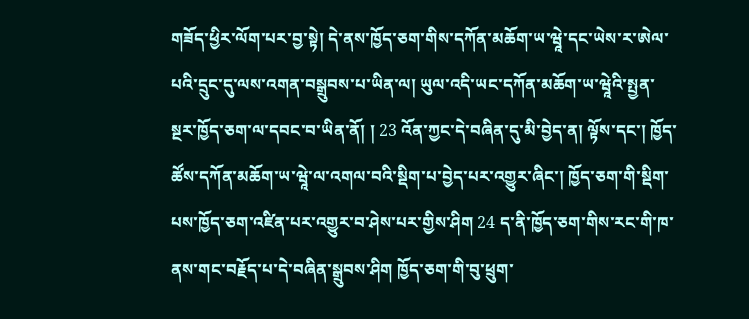གཟོད་ཕྱིར་ལོག་པར་བྱ་སྟེ། དེ་ནས་ཁྱོད་ཅག་གིས་དཀོན་མཆོག་ཡ་ཝཱེ་དང་ཡེས་ར་ཨེལ་པའི་དྲུང་དུ་ལས་འགན་བསྒྲུབས་པ་ཡིན་ལ། ཡུལ་འདི་ཡང་དཀོན་མཆོག་ཡ་ཝཱེའི་སྤྱན་སྔར་ཁྱོད་ཅག་ལ་དབང་བ་ཡིན་ནོ། ། 23 འོན་ཀྱང་དེ་བཞིན་དུ་མི་བྱེད་ན། ལྟོས་དང་། ཁྱོད་ཚོས་དཀོན་མཆོག་ཡ་ཝཱེ་ལ་འགལ་བའི་སྡིག་པ་བྱེད་པར་འགྱུར་ཞིང་། ཁྱོད་ཅག་གི་སྡིག་པས་ཁྱོད་ཅག་འཛིན་པར་འགྱུར་བ་ཤེས་པར་གྱིས་ཤིག 24 ད་ནི་ཁྱོད་ཅག་གིས་རང་གི་ཁ་ནས་གང་བརྗོད་པ་དེ་བཞིན་སྒྲུབས་ཤིག ཁྱོད་ཅག་གི་བུ་ཕྲུག་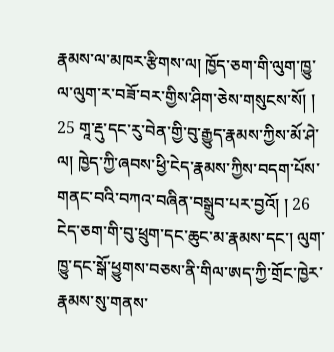རྣམས་ལ་མཁར་རྩིགས་ལ། ཁྱོད་ཅག་གི་ལུག་ཁྱུ་ལ་ལུག་ར་བཟོ་བར་གྱིས་ཤིག་ཅེས་གསུངས་སོ། །
25 གཱ་རྡུ་དང་རུ་བེན་གྱི་བུ་རྒྱུད་རྣམས་ཀྱིས་མོ་ཤེ་ལ། ཁྱེད་ཀྱི་ཞབས་ཕྱི་ངེད་རྣམས་ཀྱིས་བདག་པོས་གནང་བའི་བཀའ་བཞིན་བསྒྲུབ་པར་བྱའོ། ། 26 ངེད་ཅག་གི་བུ་ཕྲུག་དང་ཆུང་མ་རྣམས་དང་། ལུག་ཁྱུ་དང་སྒོ་ཕྱུགས་བཅས་ནི་གིལ་ཨད་ཀྱི་གྲོང་ཁྱེར་རྣམས་སུ་གནས་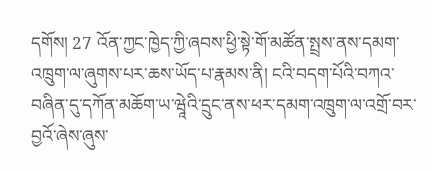དགོས། 27 འོན་ཀྱང་ཁྱེད་ཀྱི་ཞབས་ཕྱི་སྟེ་གོ་མཚོན་སྤྲས་ནས་དམག་འཁྲུག་ལ་ཞུགས་པར་ཆས་ཡོད་པ་རྣམས་ནི། ངའི་བདག་པོའི་བཀའ་བཞིན་དུ་དཀོན་མཆོག་ཡ་ཝཱེའི་དྲུང་ནས་ཕར་དམག་འཁྲུག་ལ་འགྲོ་བར་བྱའོ་ཞེས་ཞུས་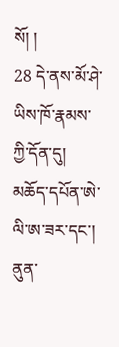སོ། །
28 དེ་ནས་མོ་ཤེ་ཡིས་ཁོ་རྣམས་ཀྱི་དོན་དུ། མཆོད་དཔོན་ཨེ་ལི་ཨ་ཟར་དང་། ནུན་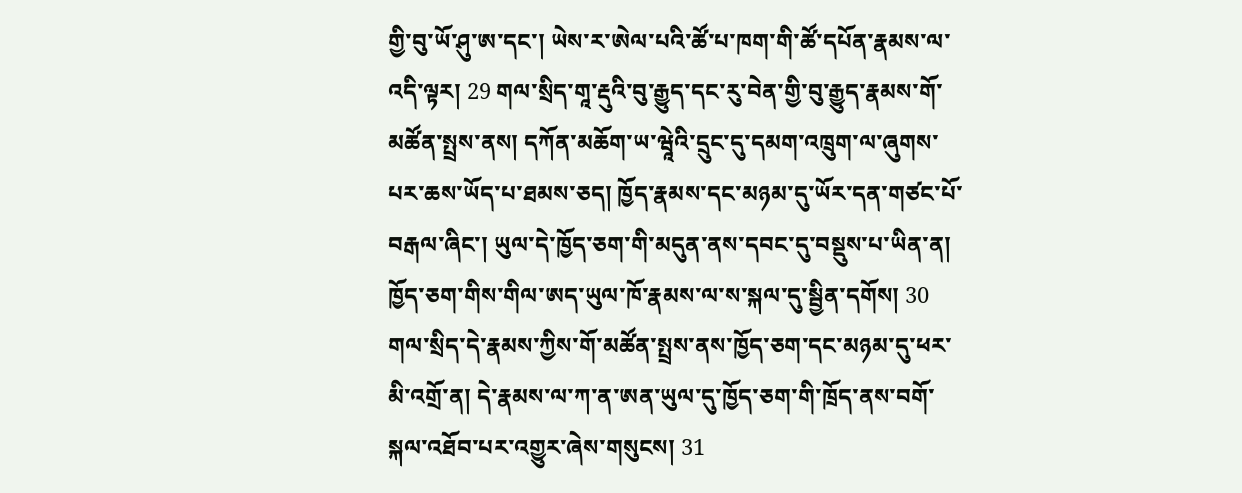གྱི་བུ་ཡོ་ཤུ་ཨ་དང་། ཡེས་ར་ཨེལ་པའི་ཚོ་པ་ཁག་གི་ཚོ་དཔོན་རྣམས་ལ་འདི་ལྟར། 29 གལ་སྲིད་གཱ་རྡུའི་བུ་རྒྱུད་དང་རུ་བེན་གྱི་བུ་རྒྱུད་རྣམས་གོ་མཚོན་སྤྲས་ནས། དཀོན་མཆོག་ཡ་ཝཱེའི་དྲུང་དུ་དམག་འཁྲུག་ལ་ཞུགས་པར་ཆས་ཡོད་པ་ཐམས་ཅད། ཁྱོད་རྣམས་དང་མཉམ་དུ་ཡོར་དན་གཙང་པོ་བརྒལ་ཞིང་། ཡུལ་དེ་ཁྱོད་ཅག་གི་མདུན་ནས་དབང་དུ་བསྡུས་པ་ཡིན་ན། ཁྱོད་ཅག་གིས་གིལ་ཨད་ཡུལ་ཁོ་རྣམས་ལ་ས་སྐལ་དུ་སྦྱིན་དགོས། 30 གལ་སྲིད་དེ་རྣམས་ཀྱིས་གོ་མཚོན་སྤྲས་ནས་ཁྱོད་ཅག་དང་མཉམ་དུ་ཕར་མི་འགྲོ་ན། དེ་རྣམས་ལ་ཀ་ན་ཨན་ཡུལ་དུ་ཁྱོད་ཅག་གི་ཁྲོད་ནས་བགོ་སྐལ་འཐོབ་པར་འགྱུར་ཞེས་གསུངས། 31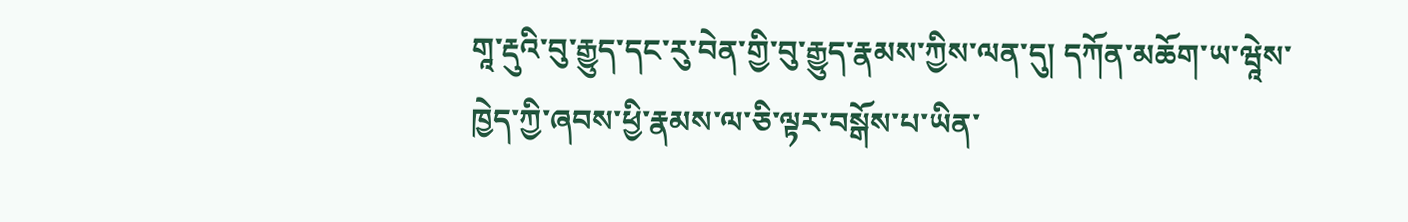གཱ་རྡུའི་བུ་རྒྱུད་དང་རུ་བེན་གྱི་བུ་རྒྱུད་རྣམས་ཀྱིས་ལན་དུ། དཀོན་མཆོག་ཡ་ཝཱེས་ཁྱེད་ཀྱི་ཞབས་ཕྱི་རྣམས་ལ་ཅི་ལྟར་བསྒོས་པ་ཡིན་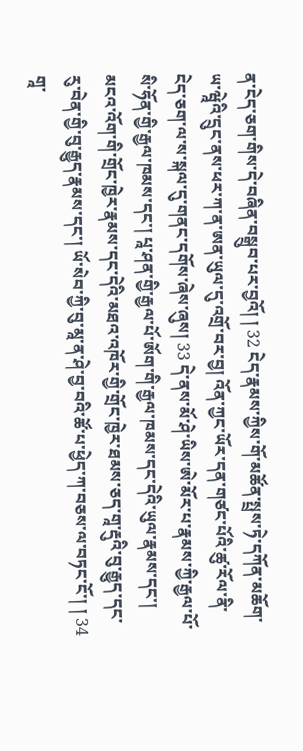ན་ངེད་ཅག་གིས་དེ་བཞིན་བསྒྲུབ་པར་བྱའོ། ། 32 ངེད་རྣམས་ཀྱིས་གོ་མཚོན་སྤྲས་ཏེ་དཀོན་མཆོག་ཡ་ཝཱེའི་དྲུང་ནས་ཕར་ཀ་ན་ཨན་ཡུལ་དུ་འགྲོ་བར་བྱ། འོན་ཀྱང་ཡོར་དན་གཙང་པོའི་ཚུ་རོལ་ནི་ངེད་ཅག་ལ་ས་སྐལ་དུ་གནང་དགོས་ཞེས་ཞུས། 33 དེ་ནས་མོ་ཤེ་ཡིས་ཨེ་མོར་པ་རྣམས་ཀྱི་རྒྱལ་པོ་སི་ཧོན་གྱི་རྒྱལ་ཁམས་དང་། པཱ་ཤན་གྱི་རྒྱལ་པོ་ཨོག་གི་རྒྱལ་ཁམས་དང་དེའི་ཡུལ་རྣམས་དང་། མངའ་འོག་གི་གྲོང་ཁྱེར་རྣམས་དང་དེའི་མཐའ་འཁོར་གྱི་གྲོང་ཁྱེར་ཐམས་ཅད་གཱ་རྡུའི་བུ་རྒྱུད་དང་རུ་བེན་གྱི་བུ་རྒྱུད་རྣམས་དང་། ཡོ་སེབ་ཀྱི་བུ་མཱ་ན་ཤེ་བྱ་བའི་ཚོ་པ་ཕྱེད་ཀ་བཅས་ལ་བཏང་ངོ་། ། 34 གཱ་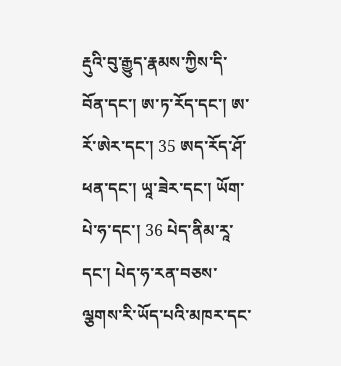རྡུའི་བུ་རྒྱུད་རྣམས་ཀྱིས་དི་བོན་དང་། ཨ་ཏ་རོད་དང་། ཨ་རོ་ཨེར་དང་། 35 ཨད་རོད་ཤོ་ཕན་དང་། ཡཱ་ཟེར་དང་། ཡོག་པེ་ཧ་དང་། 36 པེད་ནིམ་རཱ་དང་། པེད་ཧ་རན་བཅས་ལྕགས་རི་ཡོད་པའི་མཁར་དང་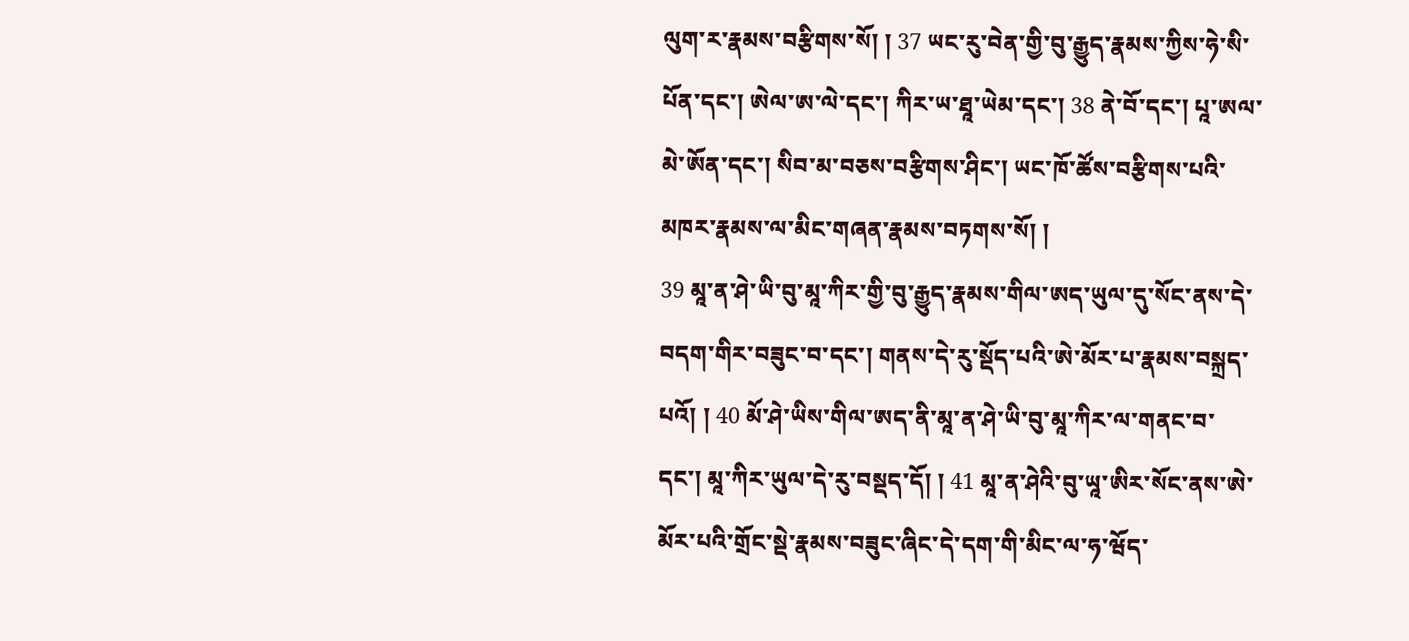ལུག་ར་རྣམས་བརྩིགས་སོ། ། 37 ཡང་རུ་བེན་གྱི་བུ་རྒྱུད་རྣམས་ཀྱིས་ཧེ་སི་པོན་དང་། ཨེལ་ཨ་ལེ་དང་། ཀིར་ཡ་ཐཱ་ཡེམ་དང་། 38 ནེ་བོ་དང་། པཱ་ཨལ་མེ་ཨོན་དང་། སིབ་མ་བཅས་བརྩིགས་ཤིང་། ཡང་ཁོ་ཚོས་བརྩིགས་པའི་མཁར་རྣམས་ལ་མིང་གཞན་རྣམས་བཏགས་སོ། །
39 མཱ་ན་ཤེ་ཡི་བུ་མཱ་ཀིར་གྱི་བུ་རྒྱུད་རྣམས་གིལ་ཨད་ཡུལ་དུ་སོང་ནས་དེ་བདག་གིར་བཟུང་བ་དང་། གནས་དེ་རུ་སྡོད་པའི་ཨེ་མོར་པ་རྣམས་བསྐྲད་པའོ། ། 40 མོ་ཤེ་ཡིས་གིལ་ཨད་ནི་མཱ་ན་ཤེ་ཡི་བུ་མཱ་ཀིར་ལ་གནང་བ་དང་། མཱ་ཀིར་ཡུལ་དེ་རུ་བསྡད་དོ། ། 41 མཱ་ན་ཤེའི་བུ་ཡཱ་ཨིར་སོང་ནས་ཨེ་མོར་པའི་གྲོང་སྡེ་རྣམས་བཟུང་ཞིང་དེ་དག་གི་མིང་ལ་ཧ་ཝོད་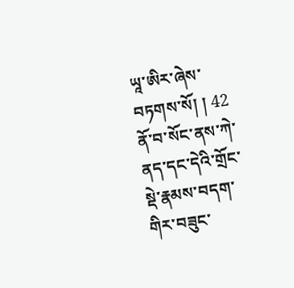ཡཱ་ཨིར་ཞེས་བཏགས་སོ། ། 42 ནོ་བ་སོང་ནས་ཀེ་ནད་དང་དེའི་གྲོང་སྡེ་རྣམས་བདག་གིར་བཟུང་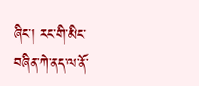ཞིང་། རང་གི་མིང་བཞིན་ཀེ་ནད་ལ་ནོ་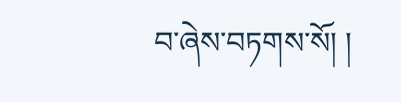བ་ཞེས་བཏགས་སོ། །